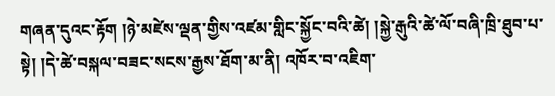གཞན་དུའང་རྟོག །ཉེ་མཛེས་ལྡན་གྱིས་འཛམ་གླིང་སྐྱོང་བའི་ཚེ། །སྐྱེ་རྒུའི་ཚེ་ལོ་བཞི་ཁྲི་ཐུབ་པ་སྟེ། །དེ་ཚེ་བསྐལ་བཟང་སངས་རྒྱས་ཐོག་མ་ནི། འཁོར་བ་འཇིག་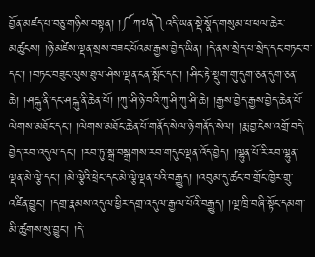བྱོན་མཛད་པ་བཅུ་གཉིས་བསྟན། །༼ཀ༧ན༽འདི་ཡན་སྡེ་སྣོད་གསུམ་པ་ཕལ་ཆེར་མཚུངས། །ཉེ་མཛེས་ལྡན་སྲས་བཟང་པོའམ་རྒྱས་བྱེད་ཡིན། །དེ་ནས་སྲེད་པ་སྲེད་དང་བཏང་བ་དང་། །བཏང་བཟུང་ལུས་ཐུལ་ཤེས་ལྡན་ངན་སྤོང་དང་། །ཤིང་རྟེ་སྡུག་གུ་དུག་ཅན་དུག་ཅན་ཆེ། །ཤངྐུ་ནི་དང་ཤངྐུ་ནི་ཆེན་པོ། །ཀུ་ཤི་ཉེ་བའི་ཀུ་ཤི་ཀུ་ཤི་ཆེ། །རྒྱས་བྱེད་རྒྱས་བྱེད་ཆེན་པོ་ལེགས་མཐོང་དང་། །ལེགས་མཐོང་ཆེན་པོ་གནོད་སེལ་ཉེ་གནོད་སེལ། །རྨ་བྱ་ངེས་འགྲོ་བདེ་བྱེད་རབ་འདུལ་དང་། །རབ་ཏུ་སྒྲ་བསྒྲགས་རབ་གདུང་ལྡན་འོད་བྱེད། །ལྷུན་པོ་རི་རབ་ལྷུན་ལྡན་མེ་ལྕེ་དང་། །མེ་ལྕེའི་ཕྲེང་དང་མེ་ལྕེ་ལྡན་པའི་བརྒྱུད། །འབུམ་དུ་ཚང་བ་གྲོང་ཁྱེར་གྲུ་འཛིན་བྱུང་། །དགྲ་རྣམས་འདུལ་ཕྱིར་དགྲ་འདུལ་རྒྱལ་པོའི་བརྒྱུད། །ལྔ་ཁྲི་བཞི་སྟོང་དམག་མི་ཚུགས་སུ་བྱུང་། །དེ་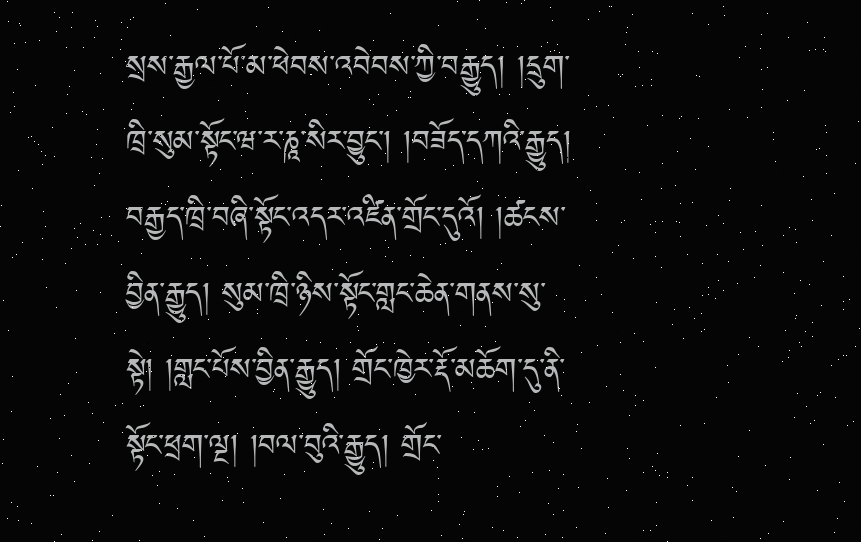སྲས་རྒྱལ་པོ་མ་ཕེབས་འབེབས་ཀྱི་བརྒྱུད། །དྲུག་ཁྲི་སུམ་སྟོང་ཝ་ར་ཎཱ་སིར་བྱུང་། །བཟོད་དཀའི་རྒྱུད། བརྒྱད་ཁྲི་བཞི་སྟོང་འདར་འཛིན་གྲོང་དུའོ། །ཚངས་བྱིན་རྒྱུད། སུམ་ཁྲི་ཉིས་སྟོང་གླང་ཆེན་གནས་སུ་སྟེ། །གླང་པོས་བྱིན་རྒྱུད། གྲོང་ཁྱེར་རྡོ་མཆོག་དུ་ནི་སྟོང་ཕྲག་ལྔ། །བལ་བུའི་རྒྱུད། གྲོང་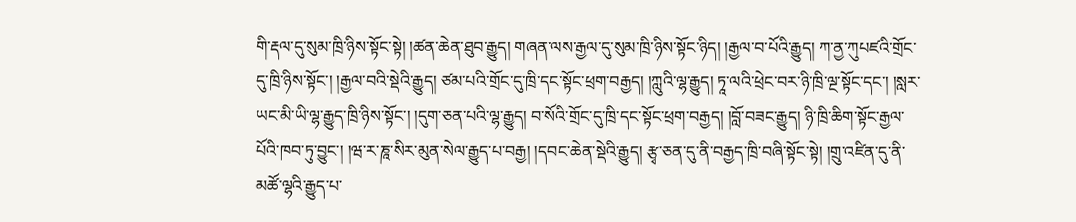གི་རྡལ་དུ་སུམ་ཁྲི་ཉིས་སྟོང་སྟེ། །ཚན་ཆེན་ཐུབ་རྒྱུད། གཞན་ལས་རྒྱལ་དུ་སུམ་ཁྲི་ཉིས་སྟོང་ཉིད། །རྒྱལ་བ་པོའི་རྒྱུད། ཀ་ནྱ་ཀུཔཛའི་གྲོང་དུ་ཁྲི་ཉིས་སྟོང་། །རྒྱལ་བའི་སྡེའི་རྒྱུད། ཙམ་པའི་གྲོང་དུ་ཁྲི་དང་སྟོང་ཕྲག་བརྒྱད། །ཀླུའི་ལྷ་རྒྱུད། ཏཱ་ལའི་ཕྲེང་བར་ཉི་ཁྲི་ལྔ་སྟོང་དང་། །སླར་ཡང་མི་ཡི་ལྷ་རྒྱུད་ཁྲི་ཉིས་སྟོང་། །དུག་ཅན་པའི་ལྷ་རྒྱུད། བ་སོའི་གྲོང་དུ་ཁྲི་དང་སྟོང་ཕྲག་བརྒྱད། །བློ་བཟང་རྒྱུད། ཉི་ཁྲི་ཆིག་སྟོང་རྒྱལ་པོའི་ཁབ་ཏུ་བྱུང་། །ཝ་ར་ཎཱ་སིར་མུན་སེལ་རྒྱུད་པ་བརྒྱ། །དབང་ཆེན་སྡེའི་རྒྱུད། རྩྭ་ཅན་དུ་ནི་བརྒྱད་ཁྲི་བཞི་སྟོང་སྟེ། །གྲུ་འཛིན་དུ་ནི་མཚོ་ལྷའི་རྒྱུད་པ་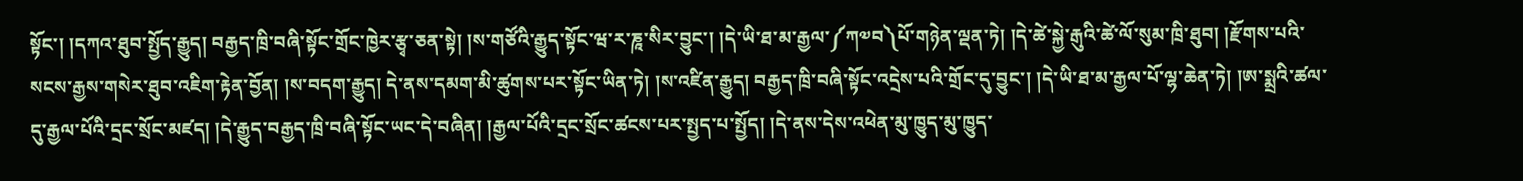སྟོང་། །དཀའ་ཐུབ་སྤྱོད་རྒྱུད། བརྒྱད་ཁྲི་བཞི་སྟོང་གྲོང་ཁྱེར་རྩྭ་ཅན་སྟེ། །ས་གཙོའི་རྒྱུད་སྟོང་ཝ་ར་ཎཱ་སིར་བྱུང་། །དེ་ཡི་ཐ་མ་རྒྱལ་༼ཀ༧བ༽པོ་གཉེན་ལྡན་ཏེ། །དེ་ཚེ་སྐྱེ་རྒུའི་ཚེ་ལོ་སུམ་ཁྲི་ཐུབ། །རྫོགས་པའི་སངས་རྒྱས་གསེར་ཐུབ་འཇིག་རྟེན་བྱོན། །ས་བདག་རྒྱུད། དེ་ནས་དམག་མི་ཚུགས་པར་སྟོང་ཡིན་ཏེ། །ས་འཛིན་རྒྱུད། བརྒྱད་ཁྲི་བཞི་སྟོང་འདྲེས་པའི་གྲོང་དུ་བྱུང་། །དེ་ཡི་ཐ་མ་རྒྱལ་པོ་ལྷ་ཆེན་ཏེ། །ཨ་སྨྲའི་ཚལ་དུ་རྒྱལ་པོའི་དྲང་སྲོང་མཛད། །དེ་རྒྱུད་བརྒྱད་ཁྲི་བཞི་སྟོང་ཡང་དེ་བཞིན། །རྒྱལ་པོའི་དྲང་སྲོང་ཚངས་པར་སྤྱད་པ་སྤྱོད། །དེ་ནས་དེས་འཕེན་མུ་ཁྱུད་མུ་ཁྱུད་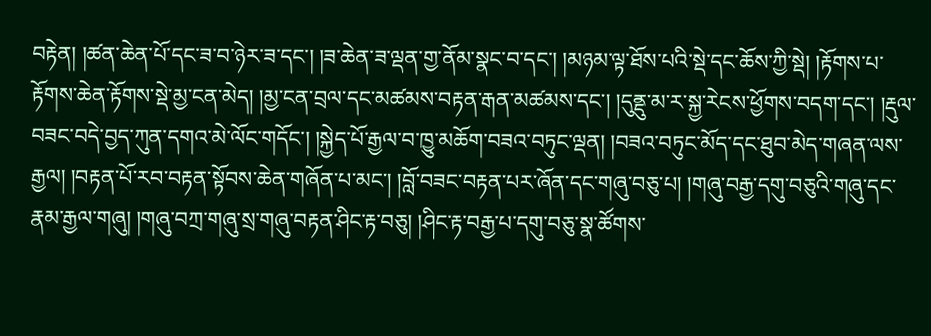བརྟེན། །ཚན་ཆེན་པོ་དང་ཟ་བ་ཉེར་ཟ་དང་། །ཟ་ཆེན་ཟ་ལྡན་གྱ་ནོམ་སྣང་བ་དང་། །མཉམ་ལྟ་ཐོས་པའི་སྡེ་དང་ཆོས་ཀྱི་སྡེ། །རྟོགས་པ་རྟོགས་ཆེན་རྟོགས་སྡེ་མྱ་ངན་མེད། །མྱ་ངན་བྲལ་དང་མཚམས་བརྟན་རྒན་མཚམས་དང་། །དུནྡུ་མ་ར་སྐྱ་རེངས་ཕྱོགས་བདག་དང་། །རྡུལ་བཟང་བདེ་བྱད་ཀུན་དགའ་མེ་ལོང་གདོང་། །སྐྱེད་པོ་རྒྱལ་བ་ཁྱུ་མཆོག་བཟའ་བཏུང་ལྡན། །བཟའ་བཏུང་མོད་དང་ཐུབ་མེད་གཞན་ལས་རྒྱལ། །བརྟན་པོ་རབ་བརྟན་སྟོབས་ཆེན་གཞོན་པ་མང་། །བློ་བཟང་བརྟན་པར་ཞོན་དང་གཞུ་བཅུ་པ། །གཞུ་བརྒྱ་དགུ་བཅུའི་གཞུ་དང་རྣམ་རྒྱལ་གཞུ། །གཞུ་བཀྲ་གཞུ་སྲ་གཞུ་བརྟན་ཤིང་རྟ་བཅུ། །ཤིང་རྟ་བརྒྱ་པ་དགུ་བཅུ་སྣ་ཚོགས་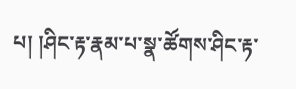པ། །ཤིང་རྟ་རྣམ་པ་སྣ་ཚོགས་ཤིང་རྟ་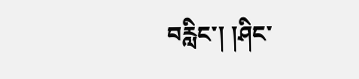བརླིང་། །ཤིང་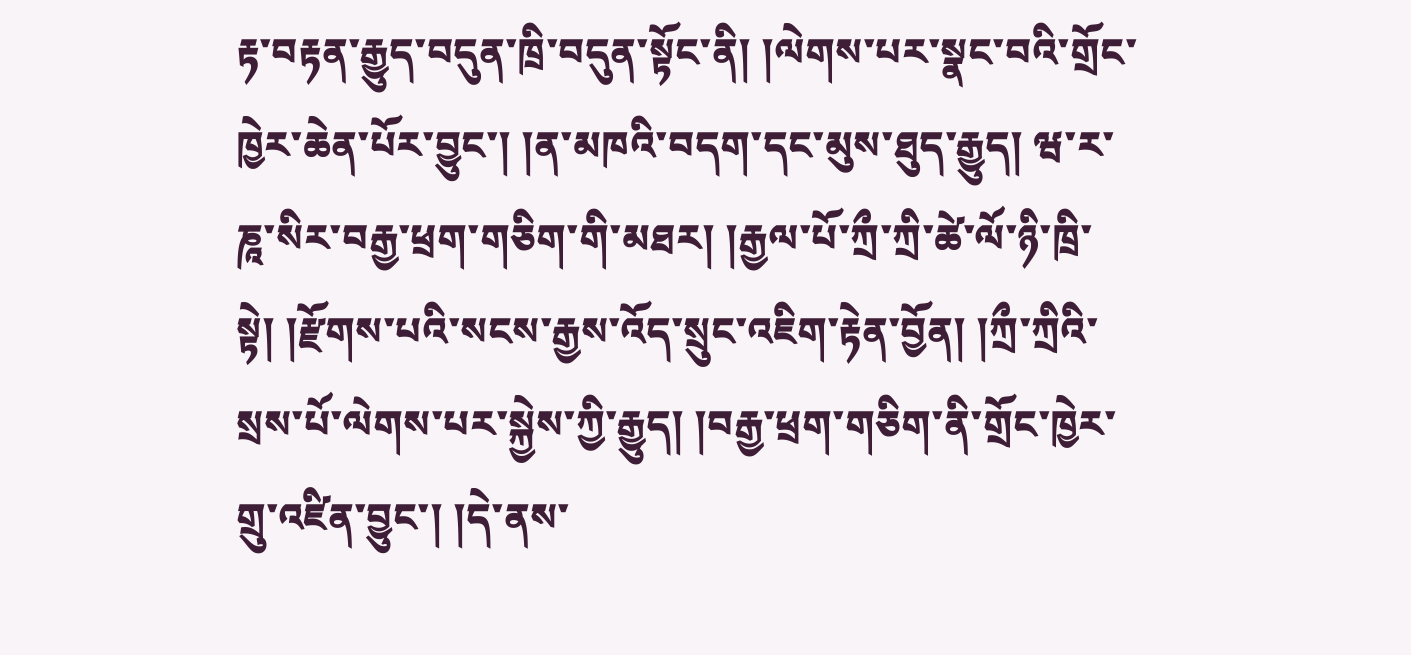རྟ་བརྟན་རྒྱུད་བདུན་ཁྲི་བདུན་སྟོང་ནི། །ལེགས་པར་སྣང་བའི་གྲོང་ཁྱེར་ཆེན་པོར་བྱུང་། །ན་མཁའི་བདག་དང་མུས་ཐུད་རྒྱུད། ཝ་ར་ཎཱ་སིར་བརྒྱ་ཕྲག་གཅིག་གི་མཐར། །རྒྱལ་པོ་ཀྲྀ་ཀྲི་ཚེ་ལོ་ཉི་ཁྲི་སྟེ། །རྫོགས་པའི་སངས་རྒྱས་འོད་སྲུང་འཇིག་རྟེན་བྱོན། །ཀྲྀ་ཀྲིའི་སྲས་པོ་ལེགས་པར་སྐྱེས་ཀྱི་རྒྱུད། །བརྒྱ་ཕྲག་གཅིག་ནི་གྲོང་ཁྱེར་གྲུ་འཛིན་བྱུང་། །དེ་ནས་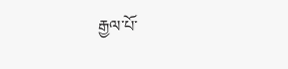རྒྱལ་པོ་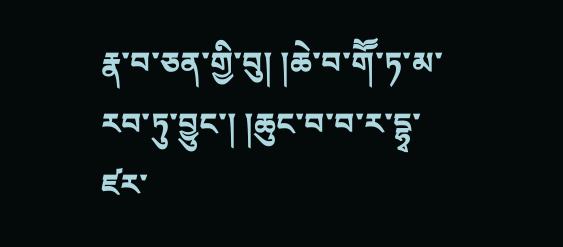རྣ་བ་ཅན་གྱི་བུ། །ཆེ་བ་གཽ་ཏ་མ་རབ་ཏུ་བྱུང་། །ཆུང་བ་བ་ར་དྷྭ་ཛར་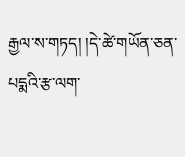རྒྱལ་ས་གཏད། །དེ་ཚེ་གཡོན་ཅན་པདྨའི་རྩ་ལག་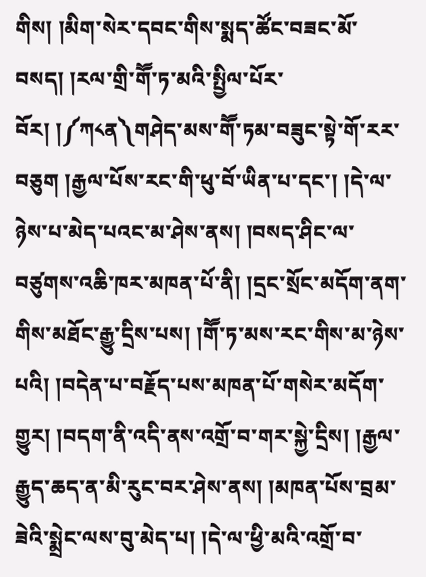གིས། །མིག་སེར་དབང་གིས་སྨད་ཚོང་བཟང་མོ་བསད། །རལ་གྲི་གཽ་ཏ་མའི་སྤྱིལ་པོར་བོར། །༼ཀ༨ན༽གཤེད་མས་གཽ་ཏམ་བཟུང་སྟེ་གོ་རར་བཅུག །རྒྱལ་པོས་རང་གི་ཕུ་བོ་ཡིན་པ་དང་། །དེ་ལ་ཉེས་པ་མེད་པའང་མ་ཤེས་ནས། །བསད་ཤིང་ལ་བཙུགས་འཆི་ཁར་མཁན་པོ་ནི། །དྲང་སྲོང་མདོག་ནག་གིས་མཐོང་རྒྱུ་དྲིས་པས། །གཽ་ཏ་མས་རང་གིས་མ་ཉེས་པའི། །བདེན་པ་བརྗོད་པས་མཁན་པོ་གསེར་མདོག་གྱུར། །བདག་ནི་འདི་ནས་འགྲོ་བ་གར་སྐྱེ་དྲིས། །རྒྱལ་རྒྱུད་ཆད་ན་མི་རུང་བར་ཤེས་ནས། །མཁན་པོས་བྲམ་ཟེའི་སྨྲེང་ལས་བུ་མེད་པ། །དེ་ལ་ཕྱི་མའི་འགྲོ་བ་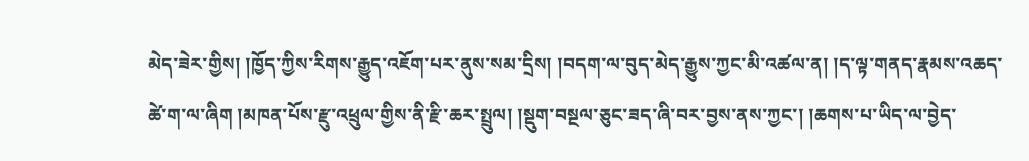མེད་ཟེར་གྱིས། །ཁྱོད་ཀྱིས་རིགས་རྒྱུད་འཇོག་པར་ནུས་སམ་དྲིས། །བདག་ལ་བུད་མེད་རྒྱུས་ཀྱང་མི་འཚལ་ན། །ད་ལྟ་གནད་རྣམས་འཆད་ཚེ་ག་ལ་ཞིག །མཁན་པོས་རྫུ་འཕྲུལ་གྱིས་ནི་རྫི་ཆར་སྤྲུལ། །སྡུག་བསྔལ་ཅུང་ཟད་ཞི་བར་བྱས་ནས་ཀྱང་། །ཆགས་པ་ཡིད་ལ་བྱེད་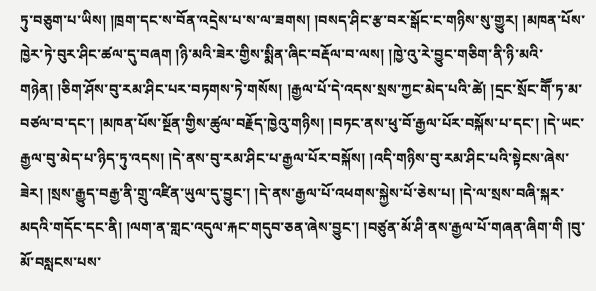ཏུ་བཅུག་པ་ཡིས། །ཁྲག་དང་ས་བོན་འདྲེས་པ་ས་ལ་ཟགས། །བསད་ཤིང་རྩ་བར་སྒོང་ང་གཉིས་སུ་གྱུར། །མཁན་པོས་ཁྱེར་ཏེ་བུར་ཤིང་ཚལ་དུ་བཞག །ཉི་མའི་ཟེར་གྱིས་སྨིན་ཞིང་བརྡོལ་བ་ལས། །ཁྱེ་འུ་རེ་བྱུང་གཅིག་ནི་ཉི་མའི་གཉེན། །ཅིག་ཤོས་བུ་རམ་ཤིང་པར་བཏགས་ཏེ་གསོས། །རྒྱལ་པོ་དེ་འདས་སྲས་ཀྱང་མེད་པའི་ཚེ། །དྲང་སྲོང་གཽ་ཏ་མ་བཙལ་བ་དང་། །མཁན་པོས་སྔོན་གྱིས་ཚུལ་བརྗོད་ཁྱེའུ་གཉིས། །བཏང་ནས་ཕུ་བོ་རྒྱལ་པོར་བསྐོས་པ་དང་། །དེ་ཡང་རྒྱལ་བུ་མེད་པ་ཉིད་ཏུ་འདས། །དེ་ནས་བུ་རམ་ཤིང་པ་རྒྱལ་པོར་བསྐོས། །འདི་གཉིས་བུ་རམ་ཤིང་པའི་སྟེངས་ཞེས་ཟེར། །སྲས་རྒྱུད་བརྒྱ་ནི་གྲུ་འཛིན་ཡུལ་དུ་བྱུང་། །དེ་ནས་རྒྱལ་པོ་འཕགས་སྐྱེས་པོ་ཅེས་པ། །དེ་ལ་སྲས་བཞི་སྐར་མདའི་གདོང་དང་ནི། །ལག་ན་གླང་འདུལ་རྐང་གདུབ་ཅན་ཞེས་བྱུང་། །བཙུན་མོ་ཤི་ནས་རྒྱལ་པོ་གཞན་ཞིག་གི །བུ་མོ་བསླངས་པས་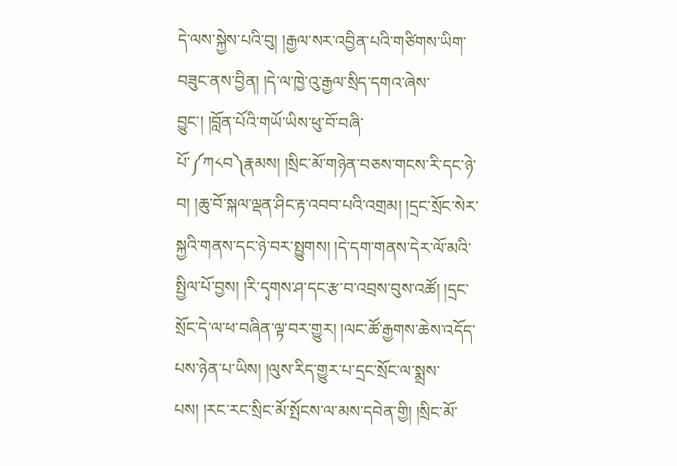དེ་ལས་སྐྱེས་པའི་བུ། །རྒྱལ་སར་འབྱིན་པའི་གཙིགས་ཡིག་བཟུང་ནས་བྱིན། །དེ་ལ་ཁྱེ་འུ་རྒྱལ་སྲིད་དགའ་ཞེས་བྱུང་། །བློན་པོའི་གཡོ་ཡིས་ཕུ་བོ་བཞི་པོ་༼ཀ༨བ༽རྣམས། །སྲིང་མོ་གཉེན་བཅས་གངས་རི་དང་ཉེ་བ། །ཆུ་བོ་སྐལ་ལྡན་ཤིང་རྟ་འབབ་པའི་འགྲམ། །དྲང་སྲོང་སེར་སྐྱའི་གནས་དང་ཉེ་བར་སྤྱུགས། །དེ་དག་གནས་དེར་ལོ་མའི་སྤྱིལ་པོ་བྱས། །རི་དྭགས་ཤ་དང་རྩ་བ་འབྲས་བུས་འཚོ། །དྲང་སྲོང་དེ་ལ་ཕ་བཞིན་ལྟ་བར་གྱུར། །ལང་ཚོ་རྒྱགས་ཆེས་འདོད་པས་ཉེན་པ་ཡིས། །ལུས་རིད་གྱུར་པ་དྲང་སྲོང་ལ་སྨྲས་པས། །རང་རང་སྲིང་མོ་སྤོངས་ལ་མས་དབེན་གྱི། །སྲིང་མོ་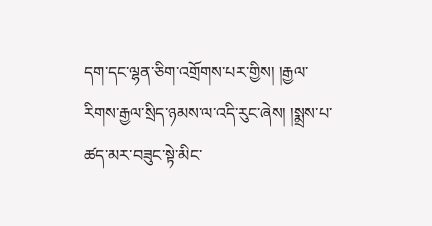དག་དང་ལྷན་ཅིག་འགྲོགས་པར་གྱིས། །རྒྱལ་རིགས་རྒྱལ་སྲིད་ཉམས་ལ་འདི་རུང་ཞེས། །སྨྲས་པ་ཚད་མར་བཟུང་སྟེ་མིང་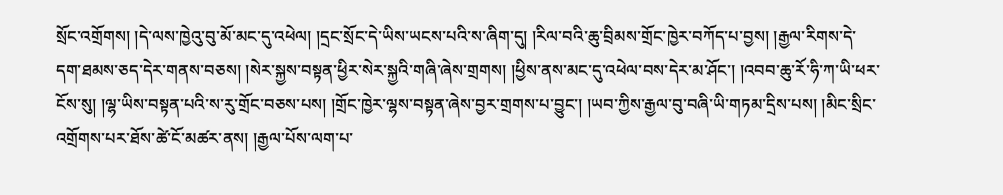སྲོང་འགྲོགས། །དེ་ལས་ཁྱེའུ་བུ་མོ་མང་དུ་འཕེལ། །དྲང་སྲོང་དེ་ཡིས་ཡངས་པའི་ས་ཞིག་དུ། །རིལ་བའི་ཆུ་བྲིམས་གྲོང་ཁྱེར་བཀོད་པ་བྱས། །རྒྱལ་རིགས་དེ་དག་ཐམས་ཅད་དེར་གནས་བཅས། །སེར་སྐྱས་བསྟན་ཕྱིར་སེར་སྐྱའི་གཞི་ཞེས་གྲགས། །ཕྱིས་ནས་མང་དུ་འཕེལ་བས་དེར་མ་ཤོང་། །འབབ་ཆུ་རོ་ཧི་ཀ་ཡི་ཕར་ངོས་སུ། །ལྷ་ཡིས་བསྟན་པའི་ས་རུ་གྲོང་བཅས་པས། །གྲོང་ཁྱེར་ལྷས་བསྟན་ཞེས་བྱར་གྲགས་པ་བྱུང་། །ཡབ་ཀྱིས་རྒྱལ་བུ་བཞི་ཡི་གཏམ་དྲིས་པས། །མིང་སྲིང་འགྲོགས་པར་ཐོས་ཚེ་ངོ་མཚར་ནས། །རྒྱལ་པོས་ལག་པ་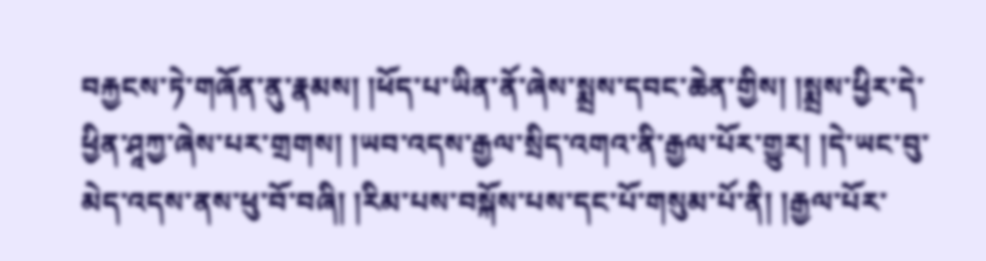བརྐྱངས་ཏེ་གཞོན་ནུ་རྣམས། །ཕོད་པ་ཡིན་ནོ་ཞེས་སྨྲས་དབང་ཆེན་གྱིས། །སྨྲས་ཕྱིར་དེ་ཕྱིན་ཤཱཀྱ་ཞེས་པར་གྲགས། །ཡབ་འདས་རྒྱལ་སྲིད་འགའ་ནི་རྒྱལ་པོར་གྱུར། །དེ་ཡང་བུ་མེད་འདས་ནས་ཕུ་བོ་བཞི། །རིམ་པས་བསྐོས་པས་དང་པོ་གསུམ་པོ་ནི། །རྒྱལ་པོར་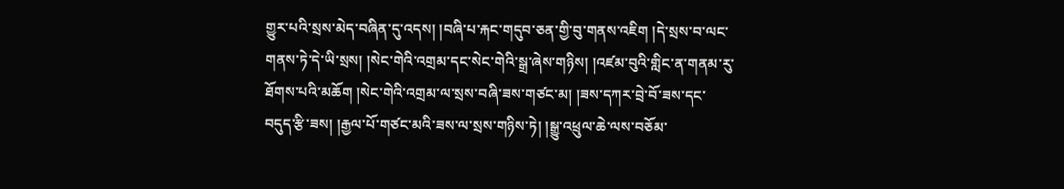གྱུར་པའི་སྲས་མེད་བཞིན་དུ་འདས། །བཞི་པ་རྐང་གདུབ་ཅན་གྱི་བུ་གནས་འཇིག །དེ་སྲས་བ་ལང་གནས་ཏེ་དེ་ཡི་སྲས། །སེང་གེའི་འགྲམ་དང་སེང་གེའི་སྒྲ་ཞེས་གཉིས། །འཛམ་བུའི་གླིང་ན་གནམ་རུ་ཐོགས་པའི་མཆོག །སེང་གེའི་འགྲམ་ལ་སྲས་བཞི་ཟས་གཙང་མ། །ཟས་དཀར་བྲེ་བོ་ཟས་དང་བདུད་རྩི་ཟས། །རྒྱལ་པོ་གཙང་མའི་ཟས་ལ་སྲས་གཉིས་ཏེ། །སྒྱུ་འཕྲུལ་ཆེ་ལས་བཅོམ་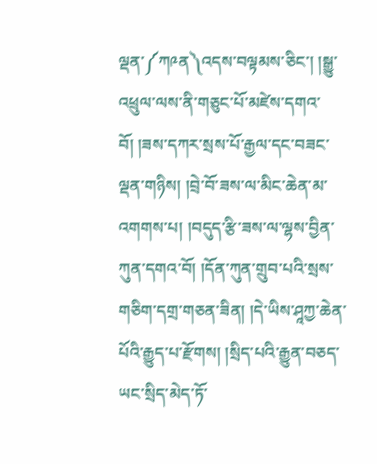ལྡན་༼ཀ༩ན༽འདས་བལྟམས་ཅིང་། །སྒྱུ་འཕྲུལ་ལས་ནི་གཅུང་པོ་མཛེས་དགའ་བོ། །ཟས་དཀར་སྲས་པོ་རྒྱལ་དང་བཟང་ལྡན་གཉིས། །བྲེ་བོ་ཟས་ལ་མིང་ཆེན་མ་འགགས་པ། །བདུད་རྩི་ཟས་ལ་ལྷས་བྱིན་ཀུན་དགའ་བོ། །དོན་ཀུན་གྲུབ་པའི་སྲས་གཅིག་དགྲ་གཅན་ཟིན། །དེ་ཡིས་ཤཱཀྱ་ཆེན་པོའི་རྒྱུད་པ་རྫོགས། །སྲིད་པའི་རྒྱུན་བཅད་ཡང་སྲིད་མེད་ཏོ་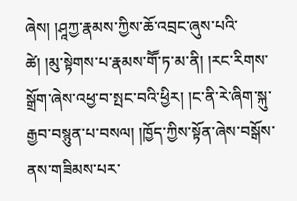ཞེས། །ཤཱཀྱ་རྣམས་ཀྱིས་ཆོ་འབྲང་ཞུས་པའི་ཚེ། །མུ་སྟེགས་པ་རྣམས་གཽ་ཏ་མ་ནི། །རང་རིགས་སྒྲོག་ཞེས་འཕྱ་བ་སྤང་བའི་ཕྱིར། །ང་ནི་རེ་ཞིག་སྐུ་རྒྱབ་བསྙུན་པ་བསལ། །ཁྱོད་ཀྱིས་སྟོན་ཞེས་བསྒོས་ནས་གཟིམས་པར་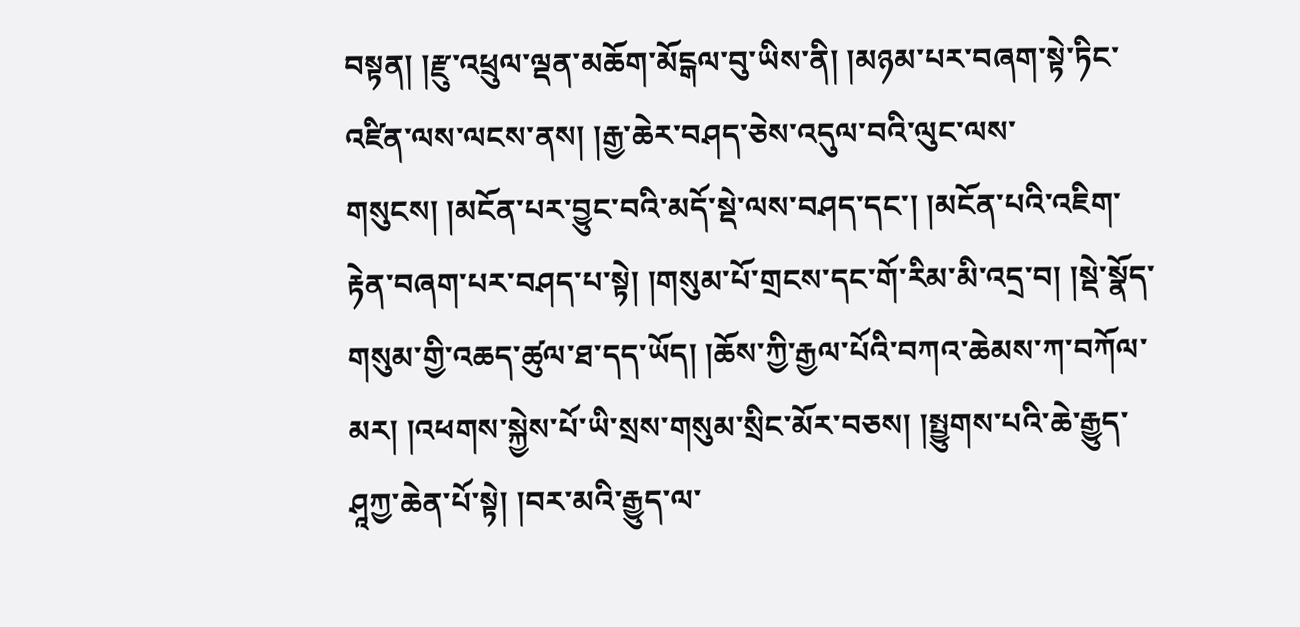བསྟན། །རྫུ་འཕྲུལ་ལྡན་མཆོག་མོངྒལ་བུ་ཡིས་ནི། །མཉམ་པར་བཞག་སྟེ་ཏིང་འཛིན་ལས་ལངས་ནས། །རྒྱ་ཆེར་བཤད་ཅེས་འདུལ་བའི་ལུང་ལས་གསུངས། །མངོན་པར་བྱུང་བའི་མདོ་སྡེ་ལས་བཤད་དང་། །མངོན་པའི་འཇིག་རྟེན་བཞག་པར་བཤད་པ་སྟེ། །གསུམ་པོ་གྲངས་དང་གོ་རིམ་མི་འདྲ་བ། །སྡེ་སྣོད་གསུམ་གྱི་འཆད་ཚུལ་ཐ་དད་ཡོད། །ཆོས་ཀྱི་རྒྱལ་པོའི་བཀའ་ཆེམས་ཀ་བཀོལ་མར། །འཕགས་སྐྱེས་པོ་ཡི་སྲས་གསུམ་སྲིང་མོར་བཅས། །སྤྱུགས་པའི་ཆེ་རྒྱུད་ཤཱཀྱ་ཆེན་པོ་སྟེ། །བར་མའི་རྒྱུད་ལ་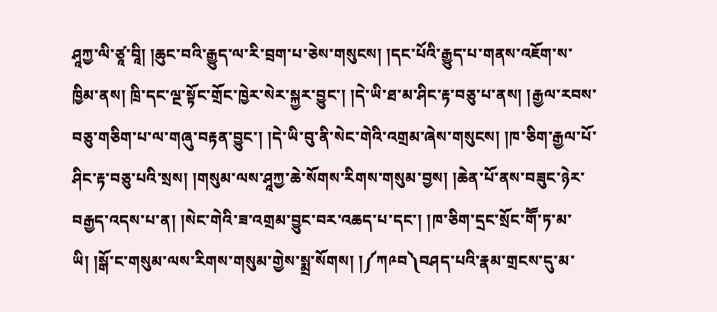ཤཱཀྱ་ལི་ཙཱ་བཱི། །ཆུང་བའི་རྒྱུད་ལ་རི་བྲག་པ་ཅེས་གསུངས། །དང་པོའི་རྒྱུད་པ་གནས་འཇོག་ས་ཁྱིམ་ནས། ཁྲི་དང་ལྔ་སྟོང་གྲོང་ཁྱེར་སེར་སྐྱར་བྱུང་། །དེ་ཡི་ཐ་མ་ཤིང་རྟ་བཅུ་པ་ནས། །རྒྱལ་རབས་བཅུ་གཅིག་པ་ལ་གཞུ་བརྟན་བྱུང་། །དེ་ཡི་བུ་ནི་སེང་གེའི་འགྲམ་ཞེས་གསུངས། །ཁ་ཅིག་རྒྱལ་པོ་ཤིང་རྟ་བཅུ་པའི་སྲས། །གསུམ་ལས་ཤཱཀྱ་ཆེ་སོགས་རིགས་གསུམ་བྱས། །ཆེན་པོ་ནས་བཟུང་ཉེར་བརྒྱད་འདས་པ་ན། །སེང་གེའི་ཟ་འགྲམ་བྱུང་བར་འཆད་པ་དང་། །ཁ་ཅིག་དྲང་སྲོང་གཽ་ཏ་མ་ཡི། །སྒོ་ང་གསུམ་ལས་རིགས་གསུམ་གྱེས་སྨྲ་སོགས། །༼ཀ༩བ༽བཤད་པའི་རྣམ་གྲངས་དུ་མ་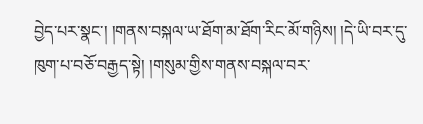བྱེད་པར་སྣང་། །གནས་བསྐལ་ཡ་ཐོག་མ་ཐོག་རིང་མོ་གཉིས། །དེ་ཡི་བར་དུ་ཁུག་པ་བཅོ་བརྒྱད་སྟེ། །གསུམ་གྱིས་གནས་བསྐལ་བར་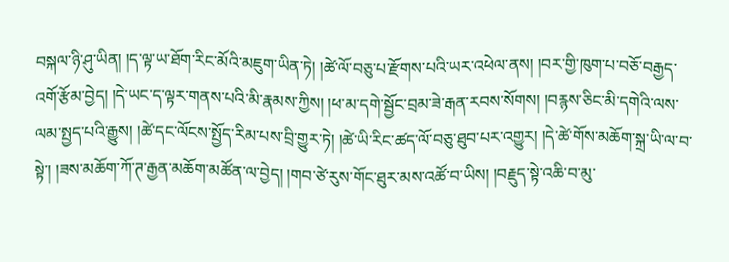བསྐལ་ཉི་ཤུ་ཡིན། །ད་ལྟ་ཡ་ཐོག་རིང་མོའི་མཇུག་ཡིན་ཏེ། །ཚེ་ལོ་བཅུ་པ་རྫོགས་པའི་ཡར་འཕེལ་ནས། །བར་གྱི་ཁུག་པ་བཅོ་བརྒྱད་འགོ་རྩོམ་བྱེད། །དེ་ཡང་ད་ལྟར་གནས་པའི་མི་རྣམས་ཀྱིས། །ཕ་མ་དགེ་སྦྱོང་བྲམ་ཟེ་རྒན་རབས་སོགས། །བརྙས་ཅིང་མི་དགེའི་ལས་ལམ་སྤྱད་པའི་རྒྱུས། །ཚེ་དང་ལོངས་སྤྱོད་རིམ་པས་བྲི་གྱུར་ཏེ། །ཚེ་ཡི་རིང་ཚད་ལོ་བཅུ་ཐུབ་པར་འགྱུར། །དེ་ཚེ་གོས་མཆོག་སྐྲ་ཡི་ལ་བ་སྟེ་། །ཟས་མཆོག་ཀོ་ཊ་རྒྱན་མཆོག་མཚོན་ལ་བྱེད། །གབ་ཙེ་རུས་གོང་ཐུར་མས་འཚོ་བ་ཡིས། །བརྗུད་སྟེ་འཆི་བ་མུ་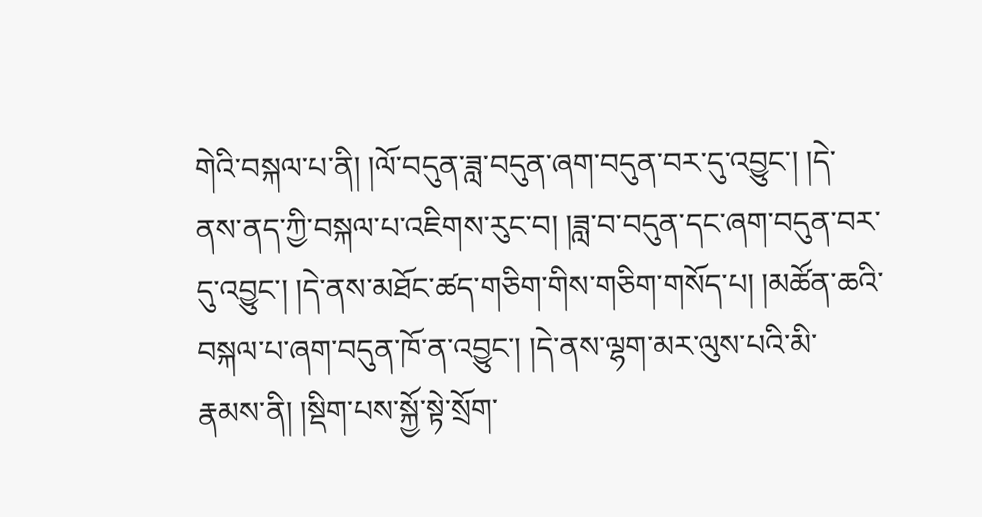གེའི་བསྐལ་པ་ནི། །ལོ་བདུན་ཟླ་བདུན་ཞག་བདུན་བར་དུ་འབྱུང་། །དེ་ནས་ནད་ཀྱི་བསྐལ་པ་འཇིགས་རུང་བ། །ཟླ་བ་བདུན་དང་ཞག་བདུན་བར་དུ་འབྱུང་། །དེ་ནས་མཐོང་ཚད་གཅིག་གིས་གཅིག་གསོད་པ། །མཚོན་ཆའི་བསྐལ་པ་ཞག་བདུན་ཁོ་ན་འབྱུང་། །དེ་ནས་ལྷག་མར་ལུས་པའི་མི་རྣམས་ནི། །སྡིག་པས་སྐྱོ་སྟེ་སྲོག་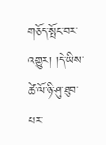གཅོད་སྤོང་བར་འགྱུར། །དེ་ཡིས་ཚེ་ལོ་ཉི་ཤུ་ཐུབ་པར་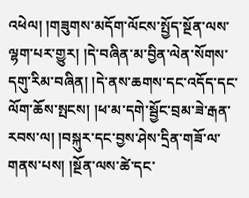འཕེལ། །གཟུགས་མདོག་ལོངས་སྤྱོད་སྔོན་ལས་ལྷག་པར་གྱུར། །དེ་བཞིན་མ་བྱིན་ལེན་སོགས་དགུ་རིམ་བཞིན། །དེ་ནས་ཆགས་དང་འདོད་དང་ལོག་ཆོས་སྤངས། །ཕ་མ་དགེ་སྦྱོང་བྲམ་ཟེ་རྒན་རབས་ལ། །བསྐུར་དང་བྱས་ཤེས་དྲིན་གཟོ་ལ་གནས་པས། །སྔོན་ལས་ཚེ་དང་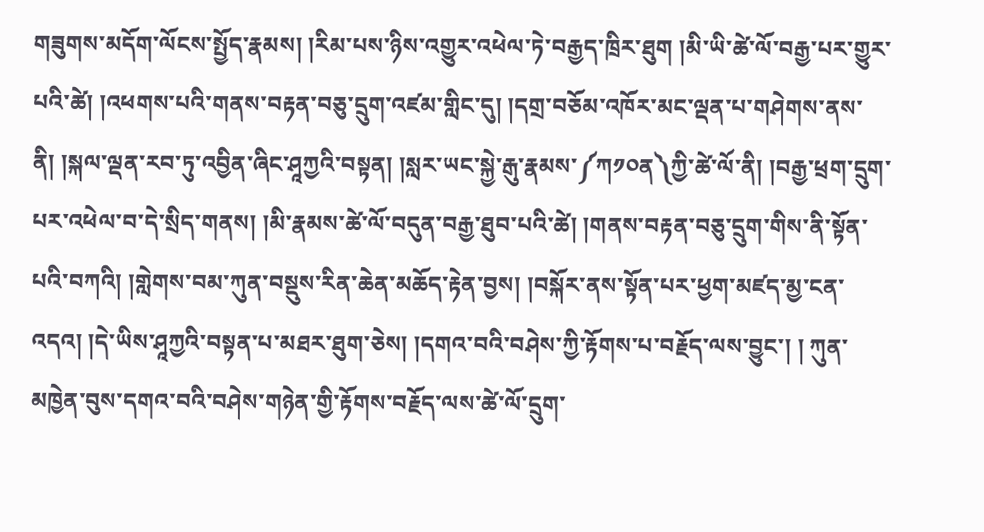གཟུགས་མདོག་ལོངས་སྤྱོད་རྣམས། །རིམ་པས་ཉིས་འགྱུར་འཕེལ་ཏེ་བརྒྱད་ཁྲིར་ཐུག །མི་ཡི་ཚེ་ལོ་བརྒྱ་པར་གྱུར་པའི་ཚེ། །འཕགས་པའི་གནས་བརྟན་བཅུ་དྲུག་འཛམ་གླིང་དུ། །དགྲ་བཅོམ་འཁོར་མང་ལྡན་པ་གཤེགས་ནས་ནི། །སྐལ་ལྡན་རབ་ཏུ་འབྱིན་ཞིང་ཤཱཀྱའི་བསྟན། །སླར་ཡང་སྐྱེ་རྒུ་རྣམས་༼ཀ༡༠ན༽ཀྱི་ཚེ་ལོ་ནི། །བརྒྱ་ཕྲག་དྲུག་པར་འཕེལ་བ་དེ་སྲིད་གནས། །མི་རྣམས་ཚེ་ལོ་བདུན་བརྒྱ་ཐུབ་པའི་ཚེ། །གནས་བརྟན་བཅུ་དྲུག་གིས་ནི་སྟོན་པའི་བཀའི། །གླེགས་བམ་ཀུན་བསྡུས་རིན་ཆེན་མཆོད་རྟེན་བྱས། །བསྐོར་ནས་སྟོན་པར་ཕྱག་མཛད་མྱ་ངན་འདའ། །དེ་ཡིས་ཤཱཀྱའི་བསྟན་པ་མཐར་ཐུག་ཅེས། །དགའ་བའི་བཤེས་ཀྱི་རྟོགས་པ་བརྗོད་ལས་བྱུང་། ། ཀུན་མཁྱེན་བུས་དགའ་བའི་བཤེས་གཉེན་གྱི་རྟོགས་བརྗོད་ལས་ཚེ་ལོ་དྲུག་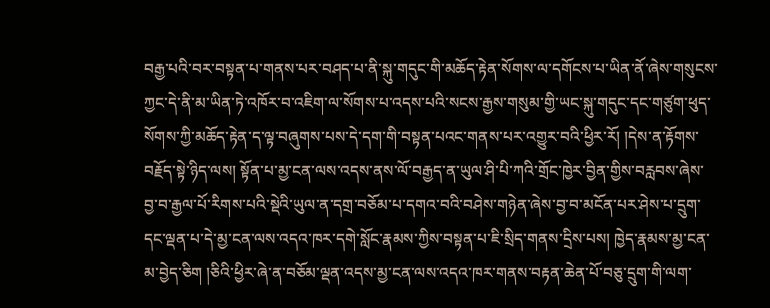བརྒྱ་པའི་བར་བསྟན་པ་གནས་པར་བཤད་པ་ནི་སྐུ་གདུང་གི་མཆོད་རྟེན་སོགས་ལ་དགོངས་པ་ཡིན་ནོ་ཞེས་གསུངས་ཀྱང་དེ་ནི་མ་ཡིན་ཏེ་འཁོར་བ་འཇིག་ལ་སོགས་པ་འདས་པའི་སངས་རྒྱས་གསུམ་གྱི་ཡང་སྐུ་གདུང་དང་གཙུག་ཕུད་སོགས་ཀྱི་མཆོད་རྟེན་ད་ལྟ་བཞུགས་པས་དེ་དག་གི་བསྟན་པའང་གནས་པར་འགྱུར་བའི་ཕྱིར་རོ། །དེས་ན་རྟོགས་བརྗོད་སྟེ་ཉིད་ལས། སྟོན་པ་མྱ་ངན་ལས་འདས་ནས་ལོ་བརྒྱད་ན་ཡུལ་ཤི་པི་ཀའི་གྲོང་ཁྱེར་བྱིན་གྱིས་བརླབས་ཞེས་བྱ་བ་རྒྱལ་པོ་རིགས་པའི་སྡེའི་ཡུལ་ན་དགྲ་བཅོམ་པ་དགའ་བའི་བཤེས་གཉེན་ཞེས་བྱ་བ་མངོན་པར་ཤེས་པ་དྲུག་དང་ལྡན་པ་དེ་མྱ་ངན་ལས་འདའ་ཁར་དགེ་སློང་རྣམས་ཀྱིས་བསྟན་པ་ཇི་སྲིད་གནས་དྲིས་པས། ཁྱེད་རྣམས་མྱ་ངན་མ་བྱེད་ཅིག །ཅིའི་ཕྱིར་ཞེ་ན་བཅོམ་ལྡན་འདས་མྱ་ངན་ལས་འདའ་ཁར་གནས་བརྟན་ཆེན་པོ་བཅུ་དྲུག་གི་ལག་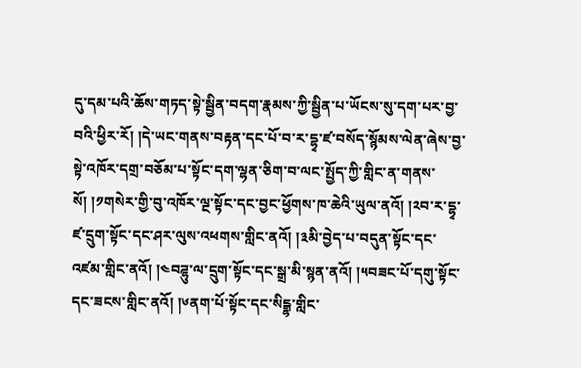དུ་དམ་པའི་ཆོས་གཏད་སྟེ་སྦྱིན་བདག་རྣམས་ཀྱི་སྦྱིན་པ་ཡོངས་སུ་དག་པར་བྱ་བའི་ཕྱིར་རོ། །དེ་ཡང་གནས་བརྟན་དང་པོ་བ་ར་དྷྭ་ཛ་བསོད་སྙོམས་ལེན་ཞེས་བྱ་སྟེ་འཁོར་དགྲ་བཅོམ་པ་སྟོང་དག་ལྷན་ཅིག་བ་ལང་སྤྱོད་ཀྱི་གླིང་ན་གནས་སོ། །༡གསེར་གྱི་བུ་འཁོར་ལྔ་སྟོང་དང་བྱང་ཕྱོགས་ཁ་ཆེའི་ཡུལ་ནའོ། །༢བ་ར་དྷྭ་ཛ་དྲུག་སྟོང་དང་ཤར་ལུས་འཕགས་གླིང་ནའོ། །༣མི་བྱེད་པ་བདུན་སྟོང་དང་འཛམ་གླིང་ནའོ། །༤བཌྷུ་ལ་དྲུག་སྟོང་དང་སྒྲ་མི་སྙན་ནའོ། །༥བཟང་པོ་དགུ་སྟོང་དང་ཟངས་གླིང་ནའོ། །༦ནག་པོ་སྟོང་དང་སིངྒྷ་གླིང་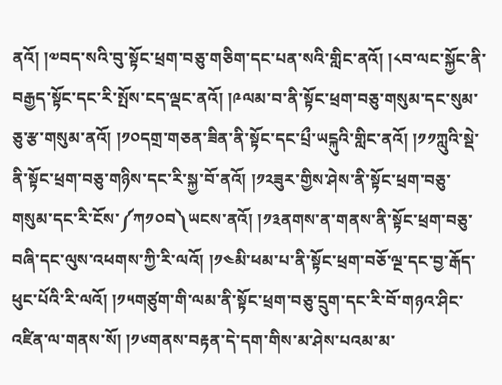ནའོ། །༧བད་སའི་བུ་སྟོང་ཕྲག་བཅུ་གཅིག་དང་པན་སའི་གླིང་ནའོ། །༨བ་ལང་སྐྱོང་ནི་བརྒྱད་སྟོང་དང་རི་སྤོས་ངད་ལྡང་ནའོ། །༩ལམ་བ་ནི་སྟོང་ཕྲག་བཅུ་གསུམ་དང་སུམ་ཅུ་རྩ་གསུམ་ནའོ། །༡༠དགྲ་གཅན་ཟིན་ནི་སྟོང་དང་པྲྀ་ཡངྐུའི་གླིང་ནའོ། །༡༡ཀླུའི་སྡེ་ནི་སྟོང་ཕྲག་བཅུ་གཉིས་དང་རི་སྐྱ་བོ་ནའོ། །༡༢ཟུར་གྱིས་ཤེས་ནི་སྟོང་ཕྲག་བཅུ་གསུམ་དང་རི་ངོས་༼ཀ༡༠བ༽ཡངས་ནའོ། །༡༣ནགས་ན་གནས་ནི་སྟོང་ཕྲག་བཅུ་བཞི་དང་ལུས་འཕགས་ཀྱི་རི་ལའོ། །༡༤མི་ཕམ་པ་ནི་སྟོང་ཕྲག་བཅོ་ལྔ་དང་བྱ་རྒོད་ཕུང་པོའི་རི་ལའོ། །༡༥གཙུག་གི་ལམ་ནི་སྟོང་ཕྲག་བཅུ་དྲུག་དང་རི་བོ་གཉའ་ཤིང་འཛིན་ལ་གནས་སོ། །༡༦གནས་བརྟན་དེ་དག་གིས་མ་ཤེས་པའམ་མ་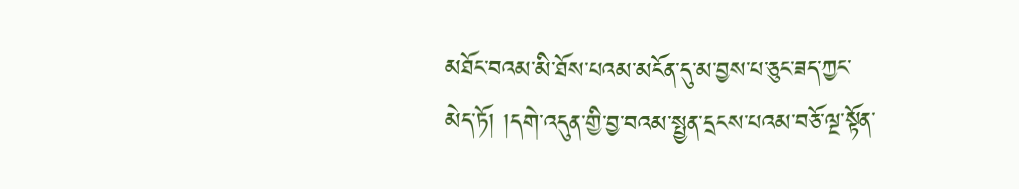མཐོང་བའམ་མི་ཐོས་པའམ་མངོན་དུ་མ་བྱས་པ་ཅུང་ཟད་ཀྱང་མེད་ཏོ། །དགེ་འདུན་གྱི་བྱ་བའམ་སྤྱན་དྲངས་པའམ་བཅོ་ལྔ་སྟོན་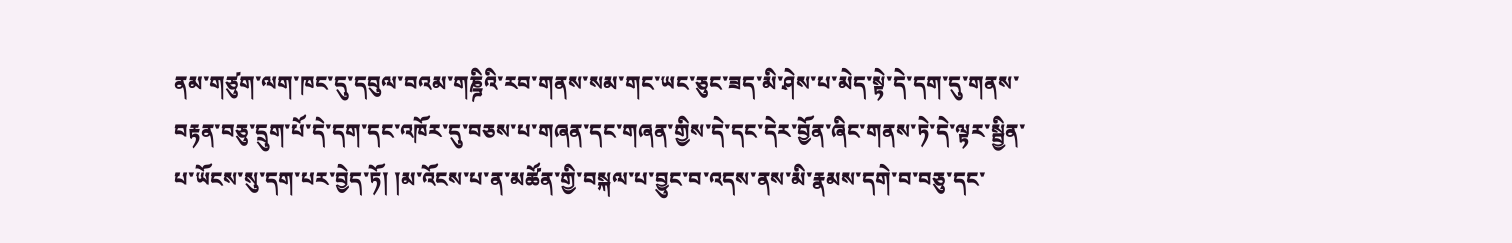ནམ་གཙུག་ལག་ཁང་དུ་དབུལ་བའམ་གཎྜིའི་རབ་གནས་སམ་གང་ཡང་ཅུང་ཟད་མི་ཤེས་པ་མེད་སྟེ་དེ་དག་དུ་གནས་བརྟན་བཅུ་དྲུག་པོ་དེ་དག་དང་འཁོར་དུ་བཅས་པ་གཞན་དང་གཞན་གྱིས་དེ་དང་དེར་བྱོན་ཞིང་གནས་ཏེ་དེ་ལྟར་སྦྱིན་པ་ཡོངས་སུ་དག་པར་བྱེད་ཏོ། །མ་འོངས་པ་ན་མཚོན་གྱི་བསྐལ་པ་བྱུང་བ་འདས་ནས་མི་རྣམས་དགེ་བ་བཅུ་དང་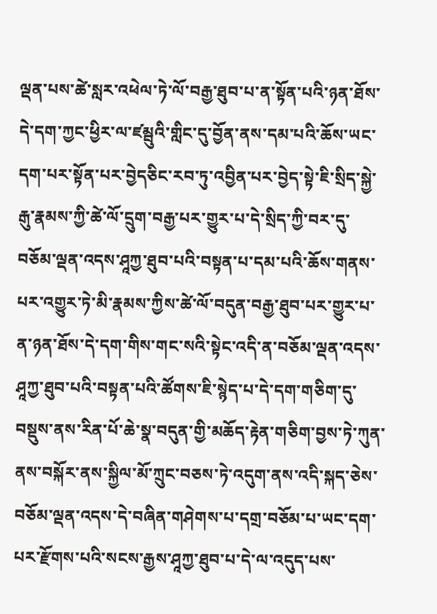ལྡན་པས་ཚེ་སླར་འཕེལ་ཏེ་ལོ་བརྒྱ་ཐུབ་པ་ན་སྟོན་པའི་ཉན་ཐོས་དེ་དག་ཀྱང་ཕྱིར་ལ་ཛམྦུའི་གླིང་དུ་བྱོན་ནས་དམ་པའི་ཆོས་ཡང་དག་པར་སྟོན་པར་བྱེདཅིང་རབ་ཏུ་འབྱིན་པར་བྱེད་སྟེ་ཇི་སྲིད་སྐྱེ་རྒུ་རྣམས་ཀྱི་ཚེ་ལོ་དྲུག་བརྒྱ་པར་གྱུར་པ་དེ་སྲིད་ཀྱི་བར་དུ་བཅོམ་ལྡན་འདས་ཤཱཀྱ་ཐུབ་པའི་བསྟན་པ་དམ་པའི་ཆོས་གནས་པར་འགྱུར་ཏེ་མི་རྣམས་ཀྱིས་ཚེ་ལོ་བདུན་བརྒྱ་ཐུབ་པར་གྱུར་པ་ན་ཉན་ཐོས་དེ་དག་གིས་གང་སའི་སྟེང་འདི་ན་བཅོམ་ལྡན་འདས་ཤཱཀྱ་ཐུབ་པའི་བསྟན་པའི་ཚོགས་ཇི་སྙེད་པ་དེ་དག་གཅིག་དུ་བསྡུས་ནས་རིན་པོ་ཆེ་སྣ་བདུན་གྱི་མཆོད་རྟེན་གཅིག་བྱས་ཏེ་ཀུན་ནས་བསྐོར་ནས་སྐྱིལ་མོ་ཀྲུང་བཅས་ཏེ་འདུག་ནས་འདི་སྐད་ཅེས་བཅོམ་ལྡན་འདས་དེ་བཞིན་གཤེགས་པ་དགྲ་བཅོམ་པ་ཡང་དག་པར་རྫོགས་པའི་སངས་རྒྱས་ཤཱཀྱ་ཐུབ་པ་དེ་ལ་འདུད་པས་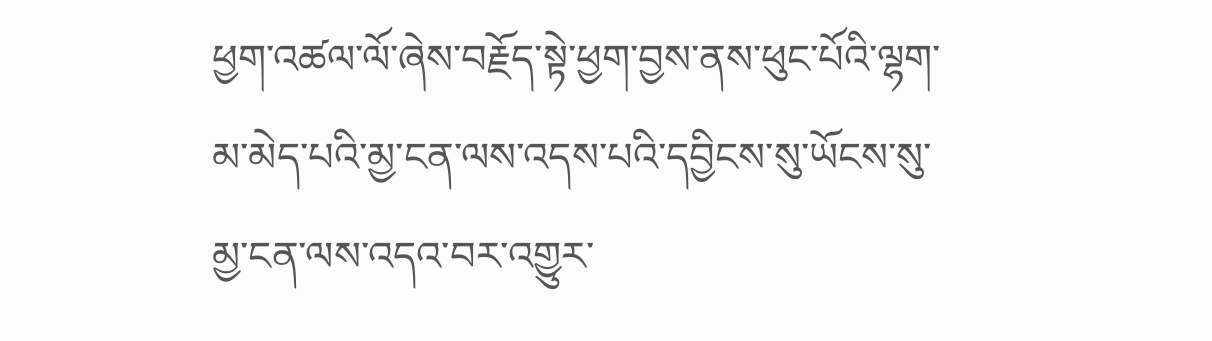ཕྱག་འཚལ་ལོ་ཞེས་བརྗོད་སྟེ་ཕྱག་བྱས་ནས་ཕུང་པོའི་ལྷག་མ་མེད་པའི་མྱ་ངན་ལས་འདས་པའི་དབྱིངས་སུ་ཡོངས་སུ་མྱ་ངན་ལས་འདའ་བར་འགྱུར་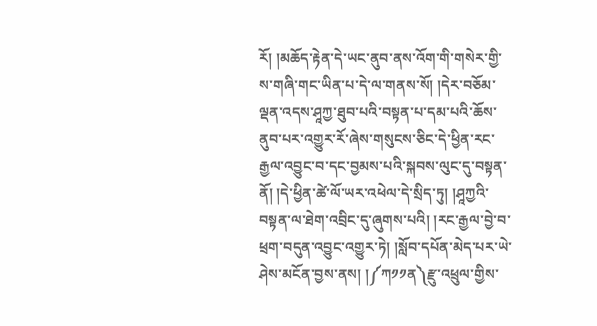རོ། །མཆོད་རྟེན་དེ་ཡང་ནུབ་ནས་འོག་གི་གསེར་གྱི་ས་གཞི་གང་ཡིན་པ་དེ་ལ་གནས་སོ། །དེར་བཅོམ་ལྡན་འདས་ཤཱཀྱ་ཐུབ་པའི་བསྟན་པ་དམ་པའི་ཆོས་ནུབ་པར་འགྱུར་རོ་ཞེས་གསུངས་ཅིང་དེ་ཕྱིན་རང་རྒྱལ་འབྱུང་བ་དང་བྱམས་པའི་སྐབས་ལུང་དུ་བསྟན་ནོ། །དེ་ཕྱིན་ཚེ་ལོ་ཡར་འཕེལ་དེ་སྲིད་ཏུ། །ཤཱཀྱའི་བསྟན་ལ་ཐེག་འབྲིང་དུ་ཞུགས་པའི། །རང་རྒྱལ་བྱེ་བ་ཕྲག་བདུན་འབྱུང་འགྱུར་ཏེ། །སློབ་དཔོན་མེད་པར་ཡེ་ཤེས་མངོན་བྱས་ནས། །༼ཀ༡༡ན༽རྫུ་འཕྲུལ་གྱིས་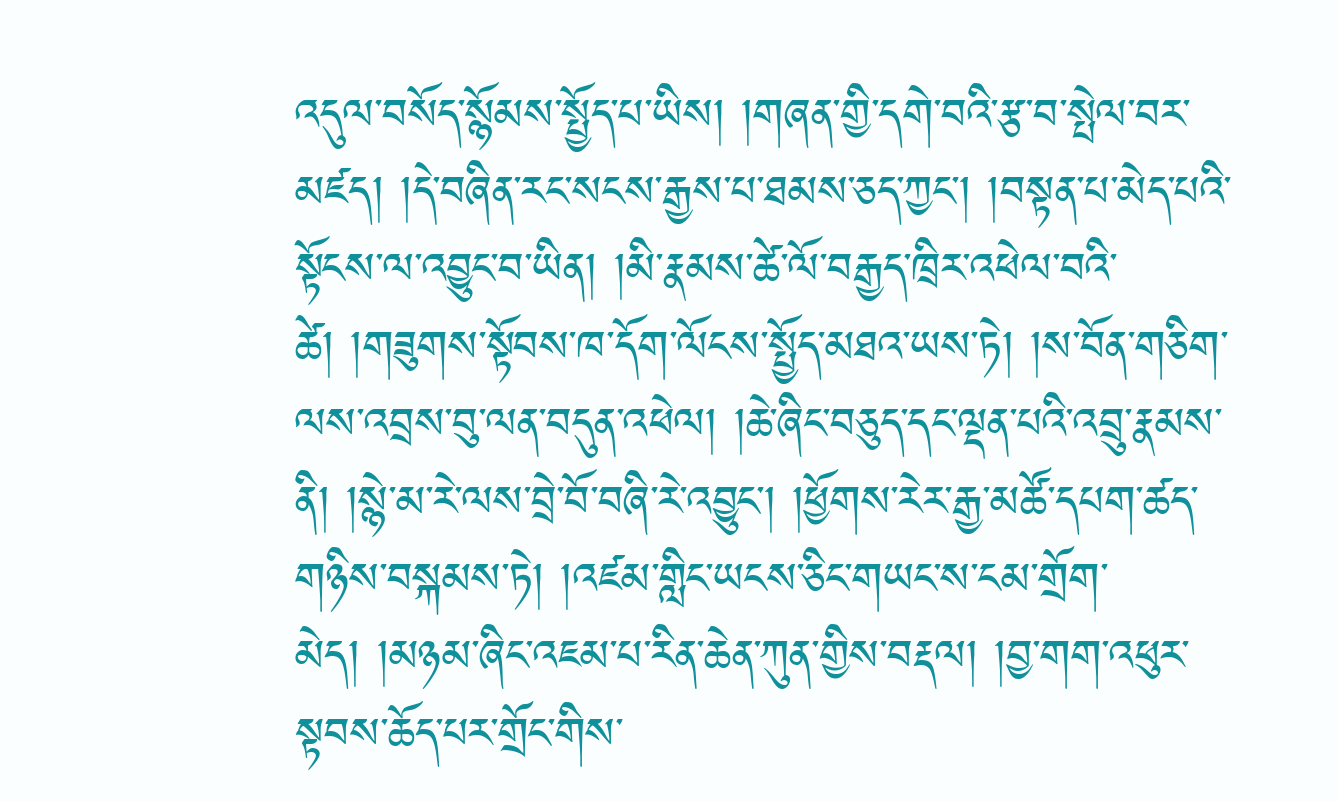འདུལ་བསོད་སྙོམས་སྤྱོད་པ་ཡིས། །གཞན་གྱི་དགེ་བའི་རྩ་བ་སྤེལ་བར་མཛད། །དེ་བཞིན་རང་སངས་རྒྱས་པ་ཐམས་ཅད་ཀྱང་། །བསྟན་པ་མེད་པའི་སྟོངས་ལ་འབྱུང་བ་ཡིན། །མི་རྣམས་ཚེ་ལོ་བརྒྱད་ཁྲིར་འཕེལ་བའི་ཚེ། །གཟུགས་སྟོབས་ཁ་དོག་ལོངས་སྤྱོད་མཐའ་ཡས་ཏེ། །ས་བོན་གཅིག་ལས་འབྲས་བུ་ལན་བདུན་འཕེལ། །ཆེ་ཞིང་བཅུད་དང་ལྡན་པའི་འབྲུ་རྣམས་ནི། །སྙེ་མ་རེ་ལས་བྲེ་བོ་བཞི་རེ་འབྱུང་། །ཕྱོགས་རེར་རྒྱ་མཚོ་དཔག་ཚད་གཉིས་བསྐམས་ཏེ། །འཛམ་གླིང་ཡངས་ཅིང་གཡང་ས་ངམ་གྲོག་མེད། །མཉམ་ཞིང་འཇམ་པ་རིན་ཆེན་ཀུན་གྱིས་བརྡལ། །བྱ་གག་འཕུར་སྟབས་ཆོད་པར་གྲོང་གིས་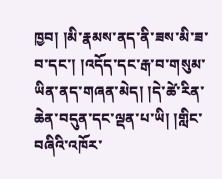ཁྱབ། །མི་རྣམས་ནད་ནི་ཟས་མི་ཟ་བ་དང་། །འདོད་དང་རྒ་བ་གསུམ་ཡིན་ནད་གཞན་མེད། །དེ་ཚེ་རིན་ཆེན་བདུན་དང་ལྡན་པ་ཡི། །གླིང་བཞིའི་འཁོར་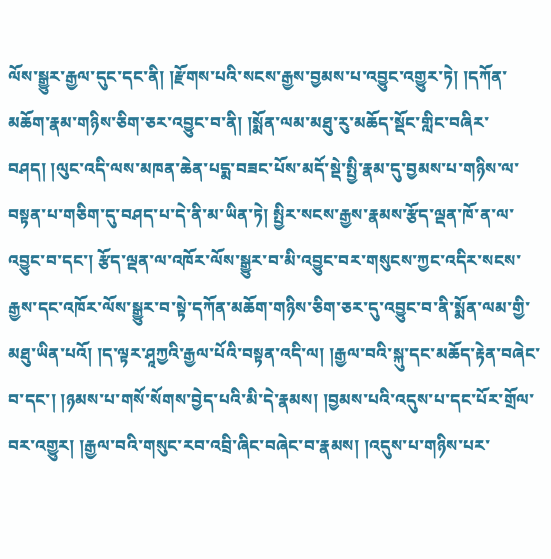ལོས་སྒྱུར་རྒྱལ་དུང་དང་ནི། །རྫོགས་པའི་སངས་རྒྱས་བྱམས་པ་འབྱུང་འགྱུར་ཏེ། །དཀོན་མཆོག་རྣམ་གཉིས་ཅིག་ཅར་འབྱུང་བ་ནི། །སྨོན་ལམ་མཐུ་རུ་མཆོད་སྡོང་གླིང་བཞིར་བཤད། །ལུང་འདི་ལས་མཁན་ཆེན་པདྨ་བཟང་པོས་མདོ་སྡེ་སྤྱི་རྣམ་དུ་བྱམས་པ་གཉིས་ལ་བསྟན་པ་གཅིག་དུ་བཤད་པ་དེ་ནི་མ་ཡིན་ཏེ། སྤྱིར་སངས་རྒྱས་རྣམས་རྩོད་ལྡན་ཁོ་ན་ལ་འབྱུང་བ་དང་། རྩོད་ལྡན་ལ་འཁོར་ལོས་སྒྱུར་བ་མི་འབྱུང་བར་གསུངས་ཀྱང་འདིར་སངས་རྒྱས་དང་འཁོར་ལོས་སྒྱུར་བ་སྟེ་དཀོན་མཆོག་གཉིས་ཅིག་ཅར་དུ་འབྱུང་བ་ནི་སྨོན་ལམ་གྱི་མཐུ་ཡིན་པའོ། །ད་ལྟར་ཤཱཀྱའི་རྒྱལ་པོའི་བསྟན་འདི་ལ། །རྒྱལ་བའི་སྐུ་དང་མཆོད་རྟེན་བཞེང་བ་དང་། །ཉམས་པ་གསོ་སོགས་བྱེད་པའི་མི་དེ་རྣམས། །བྱམས་པའི་འདུས་པ་དང་པོར་གྲོལ་བར་འགྱུར། །རྒྱལ་བའི་གསུང་རབ་འབྲི་ཞིང་བཞེང་བ་རྣམས། །འདུས་པ་གཉིས་པར་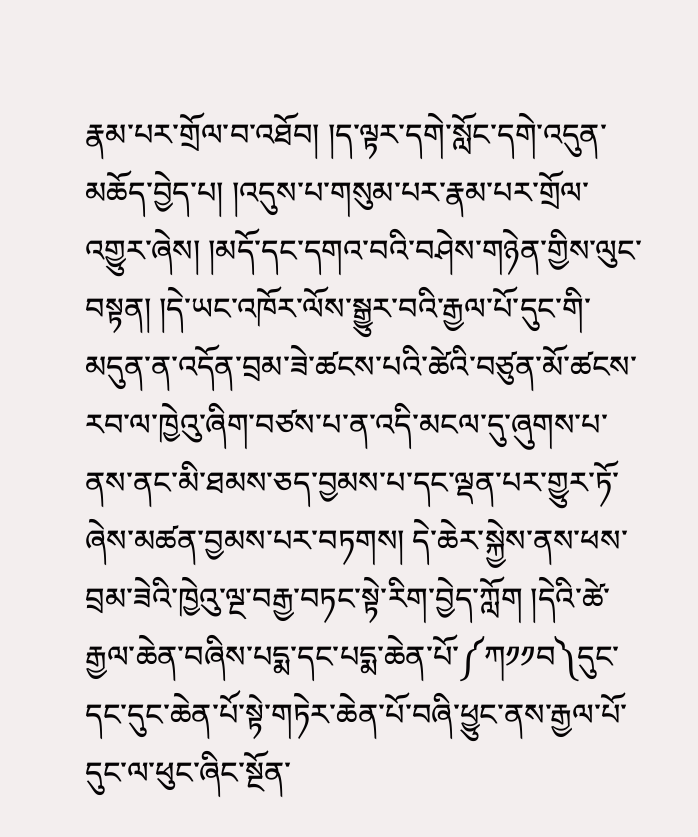རྣམ་པར་གྲོལ་བ་འཐོབ། །ད་ལྟར་དགེ་སློང་དགེ་འདུན་མཆོད་བྱེད་པ། །འདུས་པ་གསུམ་པར་རྣམ་པར་གྲོལ་འགྱུར་ཞེས། །མདོ་དང་དགའ་བའི་བཤེས་གཉེན་གྱིས་ལུང་བསྟན། །དེ་ཡང་འཁོར་ལོས་སྒྱུར་བའི་རྒྱལ་པོ་དུང་གི་མདུན་ན་འདོན་བྲམ་ཟེ་ཚངས་པའི་ཚེའི་བཙུན་མོ་ཚངས་རབ་ལ་ཁྱེའུ་ཞིག་བཙས་པ་ན་འདི་མངལ་དུ་ཞུགས་པ་ནས་ནང་མི་ཐམས་ཅད་བྱམས་པ་དང་ལྡན་པར་གྱུར་ཏོ་ཞེས་མཚན་བྱམས་པར་བཏགས། དེ་ཆེར་སྐྱེས་ནས་ཕས་བྲམ་ཟེའི་ཁྱེའུ་ལྔ་བརྒྱ་བཏང་སྟེ་རིག་བྱེད་ཀློག །དེའི་ཚེ་རྒྱལ་ཆེན་བཞིས་པདྨ་དང་པདྨ་ཆེན་པོ་༼ཀ༡༡བ༽དུང་དང་དུང་ཆེན་པོ་སྟེ་གཏེར་ཆེན་པོ་བཞི་ཕྱུང་ནས་རྒྱལ་པོ་དུང་ལ་ཕུང་ཞིང་སྔོན་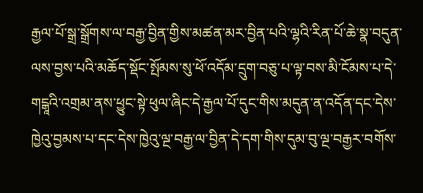རྒྱལ་པོ་སྒྲ་སྒྲོགས་ལ་བརྒྱ་བྱིན་གྱིས་མཚན་མར་བྱིན་པའི་ལྷའི་རིན་པོ་ཆེ་སྣ་བདུན་ལས་བྱས་པའི་མཆོད་སྡོང་སྤོམས་སུ་ཕོ་འདོམ་དྲུག་བཅུ་པ་ལྟ་བས་མི་ངོམས་པ་དེ་གངྒཱའི་འགྲམ་ནས་ཕྱུང་སྟེ་ཕུལ་ཞིང་དེ་རྒྱལ་པོ་དུང་གིས་མདུན་ན་འདོན་དང་དེས་ཁྱེའུ་བྱམས་པ་དང་དེས་ཁྱེའུ་ལྔ་བརྒྱ་ལ་བྱིན་དེ་དག་གིས་དུམ་བུ་ལྔ་བརྒྱར་བགོས་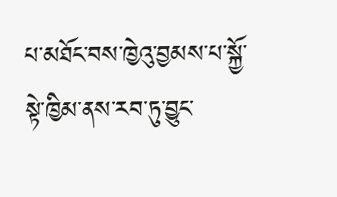པ་མཐོང་བས་ཁྱེའུ་བྱམས་པ་སྐྱོ་སྟེ་ཁྱིམ་ནས་རབ་ཏུ་བྱུང་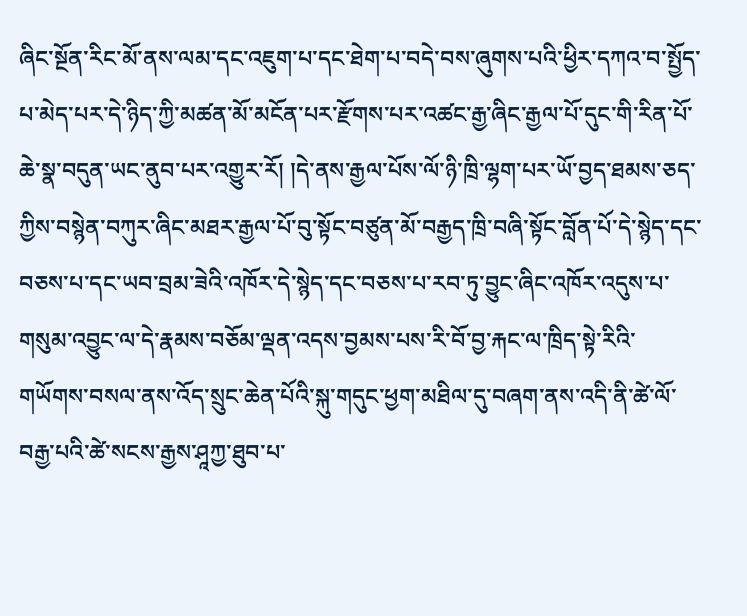ཞིང་སྔོན་རིང་མོ་ནས་ལམ་དང་འཇུག་པ་དང་ཐེག་པ་བདེ་བས་ཞུགས་པའི་ཕྱིར་དཀའ་བ་སྤྱོད་པ་མེད་པར་དེ་ཉིད་ཀྱི་མཚན་མོ་མངོན་པར་རྫོགས་པར་འཚང་རྒྱ་ཞིང་རྒྱལ་པོ་དུང་གི་རིན་པོ་ཆེ་སྣ་བདུན་ཡང་ནུབ་པར་འགྱུར་རོ། །དེ་ནས་རྒྱལ་པོས་ལོ་ཉི་ཁྲི་ལྷག་པར་ཡོ་བྱད་ཐམས་ཅད་ཀྱིས་བསྙེན་བཀུར་ཞིང་མཐར་རྒྱལ་པོ་བུ་སྟོང་བཙུན་མོ་བརྒྱད་ཁྲི་བཞི་སྟོང་བློན་པོ་དེ་སྙེད་དང་བཅས་པ་དང་ཡབ་བྲམ་ཟེའི་འཁོར་དེ་སྙེད་དང་བཅས་པ་རབ་ཏུ་བྱུང་ཞིང་འཁོར་འདུས་པ་གསུམ་འབྱུང་ལ་དེ་རྣམས་བཅོམ་ལྡན་འདས་བྱམས་པས་རི་བོ་བྱ་རྐང་ལ་ཁྲིད་སྟེ་རིའི་གཡོགས་བསལ་ནས་འོད་སྲུང་ཆེན་པོའི་སྐུ་གདུང་ཕྱག་མཐིལ་དུ་བཞག་ནས་འདི་ནི་ཚེ་ལོ་བརྒྱ་པའི་ཚེ་སངས་རྒྱས་ཤཱཀྱ་ཐུབ་པ་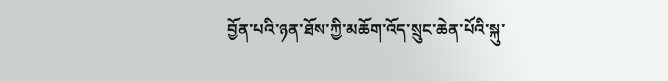བྱོན་པའི་ཉན་ཐོས་ཀྱི་མཆོག་འོད་སྲུང་ཆེན་པོའི་སྐུ་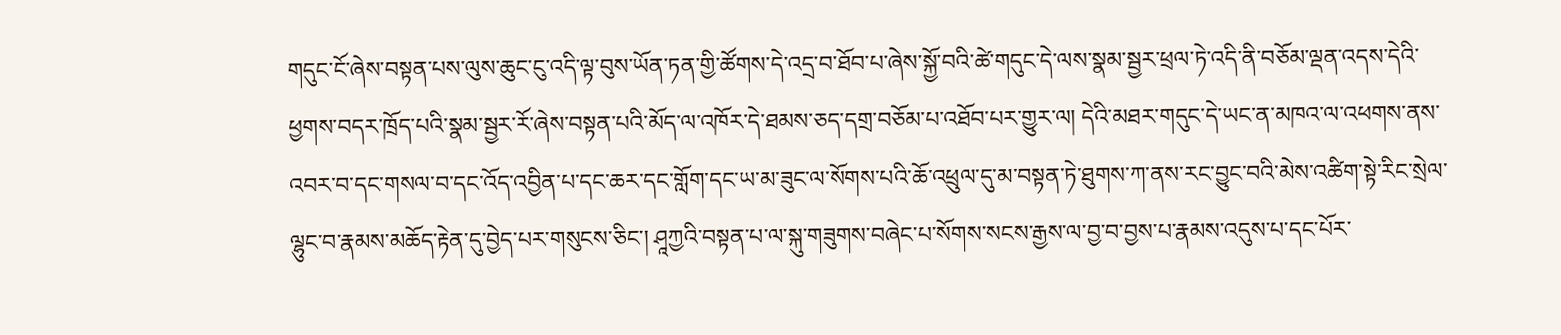གདུང་ངོ་ཞེས་བསྟན་པས་ལུས་ཆུང་ངུ་འདི་ལྟ་བུས་ཡོན་ཏན་གྱི་ཚོགས་དེ་འདྲ་བ་ཐོབ་པ་ཞེས་སྐྱོ་བའི་ཚེ་གདུང་དེ་ལས་སྣམ་སྦྱར་ཕྲལ་ཏེ་འདི་ནི་བཅོམ་ལྡན་འདས་དེའི་ཕྱགས་བདར་ཁྲོད་པའི་སྣམ་སྦྱར་རོ་ཞེས་བསྟན་པའི་མོད་ལ་འཁོར་དེ་ཐམས་ཅད་དགྲ་བཅོམ་པ་འཐོབ་པར་གྱུར་ལ། དེའི་མཐར་གདུང་དེ་ཡང་ན་མཁའ་ལ་འཕགས་ནས་འབར་བ་དང་གསལ་བ་དང་འོད་འབྱིན་པ་དང་ཆར་དང་གློག་དང་ཡ་མ་ཟུང་ལ་སོགས་པའི་ཆོ་འཕྲུལ་དུ་མ་བསྟན་ཏེ་ཐུགས་ཀ་ནས་རང་བྱུང་བའི་མེས་འཚིག་སྟེ་རིང་སྲེལ་ལྷུང་བ་རྣམས་མཆོད་རྟེན་དུ་བྱེད་པར་གསུངས་ཅིང་། ཤཱཀྱའི་བསྟན་པ་ལ་སྐུ་གཟུགས་བཞེང་པ་སོགས་སངས་རྒྱས་ལ་བྱ་བ་བྱས་པ་རྣམས་འདུས་པ་དང་པོར་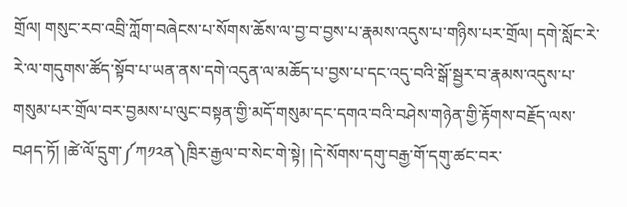གྲོལ། གསུང་རབ་འབྲི་ཀློག་བཞེངས་པ་སོགས་ཆོས་ལ་བྱ་བ་བྱས་པ་རྣམས་འདུས་པ་གཉིས་པར་གྲོལ། དགེ་སློང་རེ་རེ་ལ་གདུགས་ཚོད་སྟོབ་པ་ཡན་ནས་དགེ་འདུན་ལ་མཆོད་པ་བྱས་པ་དང་འདུ་བའི་སྒོ་སྦྱར་བ་རྣམས་འདུས་པ་གསུམ་པར་གྲོལ་བར་བྱམས་པ་ལུང་བསྟན་གྱི་མདོ་གསུམ་དང་དགའ་བའི་བཤེས་གཉེན་གྱི་རྟོགས་བརྗོད་ལས་བཤད་ཏོ། །ཚེ་ལོ་དྲུག་༼ཀ༡༢ན༽ཁྲིར་རྒྱལ་བ་སེང་གེ་སྟེ། །དེ་སོགས་དགུ་བརྒྱ་གོ་དགུ་ཚང་བར་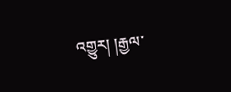འགྱུར། །རྒྱལ་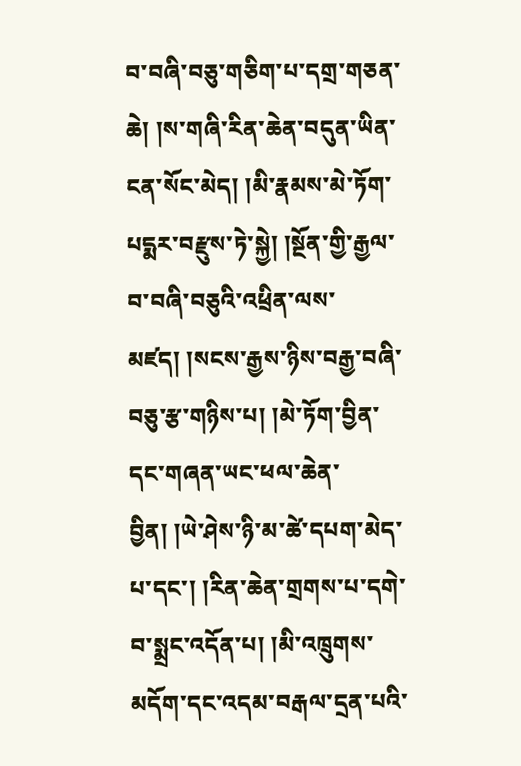བ་བཞི་བཅུ་གཅིག་པ་དགྲ་གཅན་ཆེ། །ས་གཞི་རིན་ཆེན་བདུན་ཡིན་ངན་སོང་མེད། །མི་རྣམས་མེ་ཏོག་པདྨར་བརྫུས་ཏེ་སྐྱེ། །སྔོན་གྱི་རྒྱལ་བ་བཞི་བཅུའི་འཕྲིན་ལས་མཛད། །སངས་རྒྱས་ཉིས་བརྒྱ་བཞི་བཅུ་རྩ་གཉིས་པ། །མེ་ཏོག་བྱིན་དང་གཞན་ཡང་ཕལ་ཆེན་བྱིན། །ཡེ་ཤེས་ཉི་མ་ཚེ་དཔག་མེད་པ་དང་། །རིན་ཆེན་གྲགས་པ་དགེ་བ་སྨྲང་འདོན་པ། །མི་འཁྲུགས་མདོག་དང་འདམ་བརྒལ་དྲན་པའི་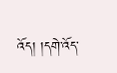འོད། །དགེ་འོད་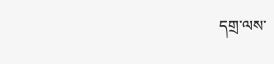དགྲ་ལས་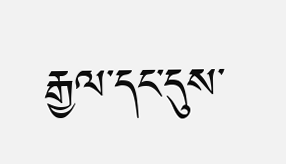རྒྱལ་དང་དུས་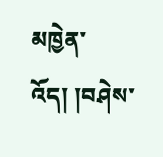མཁྱེན་འོད། །བཤེས་